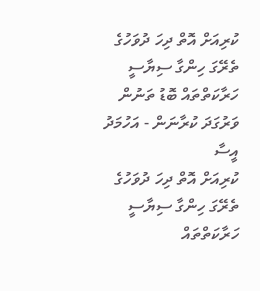ކުރިއަށް އޮތް ދިހަ ދުވަހުގެ ތެރޭގަ ހިންގާ ސިޔާސީ ހަރާކަތްތައް ބޮޑު ތަނުން ވަރުގަދަ ކުރާނަން - އަހުމަދު އީސާ
ކުރިއަށް އޮތް ދިހަ ދުވަހުގެ ތެރޭގަ ހިންގާ ސިޔާސީ ހަރާކަތްތައް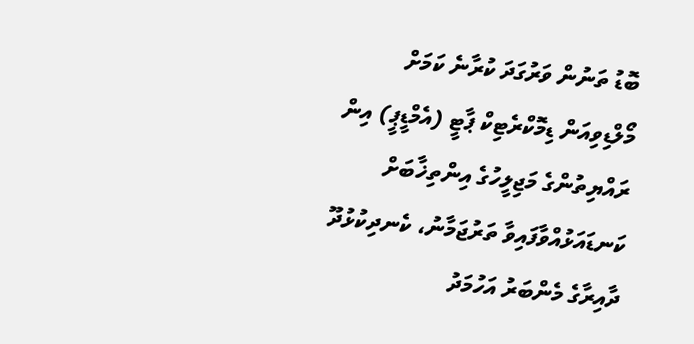ބޮޑު ތަނުން ވަރުގަދަ ކުރާނެ ކަމަށް މޯލްޑިވިއަން ޑިމޮކްރެޓިކް ޕާޓީ (އެމްޑީޕީ) އިން ރައްޔިތުންގެ މަޖިލީހުގެ އިންތިޚާބަށް ކަނޑައަޅުއްވާފައިވާ ތަރުޖަމާނު، ކެނދިކުޅުދޫ ދާއިރާގެ މެންބަރު އަހުމަދު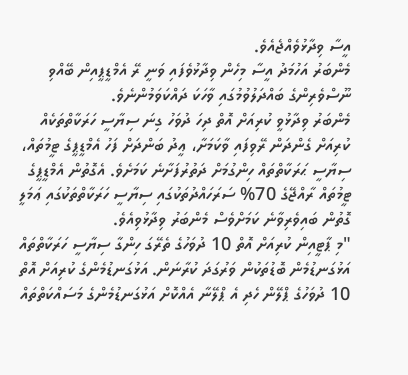އީސާ ވިދާޅުވެއްޖެއެވެ.
މެންބަރު އަހުމަދު އީސާ މިހެން ވިދާޅުވެފައި ވަނީ ރޭ އެމްޑީޕީއިން ބޭއްވި ނޫސްވެރިންގެ ބައްދަލުވުމުގައި ވާހަކަ ދައްކަވަމުންނެވެ.
މެންބަރު ވިދާޅުވީ ކުރިއަށް އޮތް ދިހަ ދުވަހު ގިނަ ސިޔާސީ ހަރަކާތްތަކެއް ކުރިއަށް ގެންދަން ރޭވިފައި ވާކަމަށާ، ޢީދު ބަންދަށް ފަހު އެމްޑީޕީގެ ޓީމުތައް، ސިޔާސީ ޙަރަކާތްތައް ހިންގުމަށް ދަތުރުފަށާނެ ކަމަށެވެ. އެގޮތުން އެމްޑީޕީގެ ޓީމުތައް ރާއްޖޭގެ 70% ސަރަހައްދުތަކުގައި ސިޔާސީ ހަރަކާތްތަކުގައި ޢަމަލީ ގޮތުން ބައިވެރިވާނެ ކަމަށްވެސް މެންބަރު ވިދާޅުވިއެވެ.
"މި ޕާޓީއިން ކުރިއަށް އޮތް 10 ދުވަހުގެ ތެރޭގަ ހިންގާ ސިޔާސީ ހަރަކާތްތައް އަޅުގަނޑުމެން ބޮޑުތަކުން ވަރުގަދަ ކުރާނަން. އަޅުގަނޑުމެންގެ ކުރިއަށް އޮތް 10 ދުވަހުގެ ޕްލޭން ހެދި އެ ޕްލޭނާ އެއްކޮށް އަޅުގަނޑުމެންގެ މަސައްކަތްތައް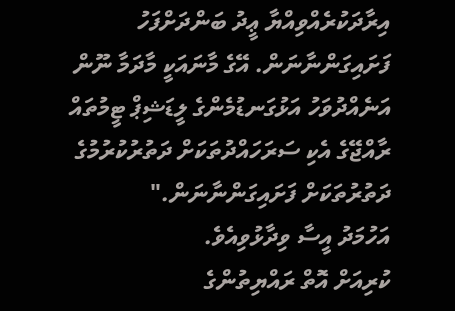އިރާދަކުރެއްވިއްޔާ ޢީދު ބަންދަށްފަހު ފަށައިގަންނާނަން. އޭގެ މާނައަކީ މާދަމާ ނޫން އަނެއްދުވަހު އަޅުގަނޑުމެންގެ ލީޑަޝިޕް ޓީމުތައް ރާއްޖޭގެ އެކި ސަރަހައްދުތަކަށް ދަތުރުކުރުމުގެ ދަތުރުތަކަށް ފަށައިގަންނާނަން."
އަހުމަދު އީސާ ވިދާޅުވިއެވެ.
ކުރިއަށް އޮތް ރައްޔިތުންގެ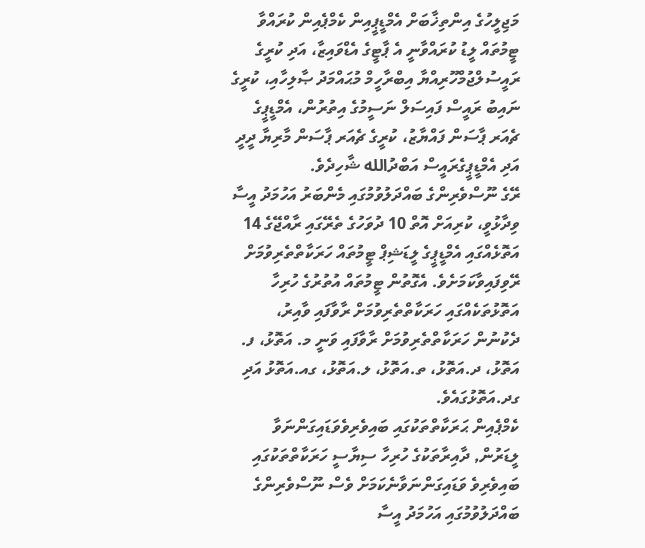މަޖިލީހުގެ އިންތިޚާބަށް އެމްޑީޕީއިން ކެމްޕެއިން ކުރައްވާ ޓީމުތައް ލީޑު ކުރައްވާނީ އެ ޕާޓީގެ އެޑްވައިޒާ، އަދި ކުރީގެ ރައީސުލްޖުމްހޫރިއްޔާ އިބްރާހީމް މުޙައްމަދު ޞާލިހާއި، ކުރީގެ ނައިބު ރައީސް ފައިސަލް ނަސީމުގެ އިތުރުން، އެމްޑީޕީގެ ޗެއަރ ޕާސަން ފައްޔާޒު، ކުރީގެ ޗެއަރ ޕާސަން މާރިޔާ ދީދީ އަދި އެމްޑީޕީގެރައީސް އަބްދުالله ޝާހިދެވެ.
ރޭގެ ނޫސްވެރިންގެ ބައްދަލުވުމުގައި މެންބަރު އަހުމަދު އީސާ ވިދާޅުވީ، ކުރިއަށް އޮތް 10 ދުވަހުގެ ތެރޭގައި ރާއްޖޭގެ 14 އަތޮޅެއްގައި އެމްޑީޕީގެ ލީޑަޝިޕް ޓީމުތައް ހަރަކާތްތެރިވުމަށް ރޭވިފައިވާކަމަށެވެ. އެގޮތުން ޓީމުތައް އުތުރުގެ ހުރިހާ އަތޮޅުތަކެއްގައި ހަރަކާތްތެރިވުމަށް ރާވާފައި ވާއިރު، ދެކުނުން ހަރަކާތްތެރިވުމަށް ރާވާފައި ވަނީ މ. އަތޮޅު، ފ. އަތޮޅު، ދ.އަތޮޅު، ތ.އަތޮޅު، ލ.އަތޮޅު، ގއ.އަތޮޅު އަދި ގދ.އަތޮޅުގައެވެ.
ކެމްޕެއިން ޙަރަކާތްތަކުގައި ބައިވެރިވެވަޑައިގަންނަވާ ލީޑަރުން, ދާއިރާތަކުގެ ހުރިހާ ސިޔާސީ ހަރަކާތްތަކުގައި ބައިވެރިވެ ވަޑައިގަންނަވާނެކަމަށް ވެސް ނޫސްވެރިންގެ ބައްދަލުވުމުގައި އަހުމަދު އީސާ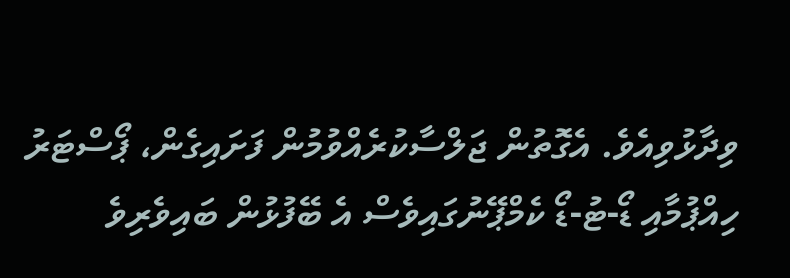ވިދާޅުވިއެވެ. އެގޮތުން ޖަލްސާކުރެއްވުމުން ފަށައިގެން، ޕޯސްޓަރު ހިއްޕުމާއި ޑޯ-ޓު-ޑޯ ކެމްޕޭނުގައިވެސް އެ ބޭފުޅުން ބައިވެރިވެ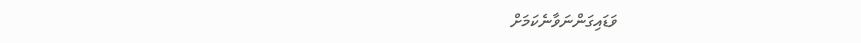ވަޑައިގަންނަވާނެކަމަށް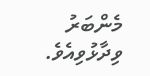މެންބަރު ވިދާޅުވިއެވެ.